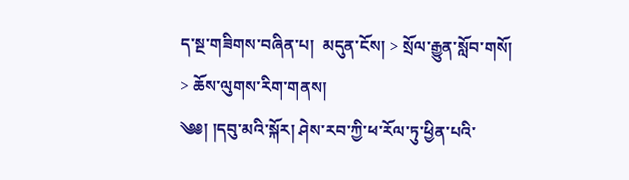ད་སྔ་གཟིགས་བཞིན་པ།  མདུན་ངོས། > སྲོལ་རྒྱུན་སློབ་གསོ། > ཆོས་ལུགས་རིག་གནས།
༄༅། །དབུ་མའི་སྐོར། ཤེས་རབ་ཀྱི་ཕ་རོལ་ཏུ་ཕྱིན་པའི་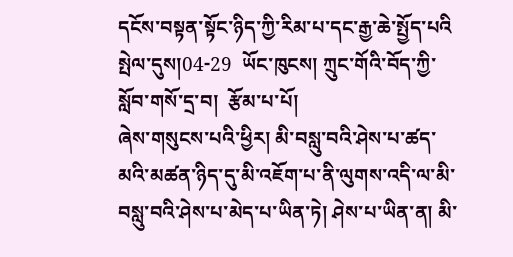དངོས་བསྟན་སྟོང་ཉིད་ཀྱི་རིམ་པ་དང་རྒྱ་ཆེ་སྤྱོད་པའི
སྤེལ་དུས།04-29  ཡོང་ཁུངས། ཀྲུང་གོའི་བོད་ཀྱི་སློབ་གསོ་དྲ་བ།  རྩོམ་པ་པོ།
ཞེས་གསུངས་པའི་ཕྱིར། མི་བསླུ་བའི་ཤེས་པ་ཚད་མའི་མཚན་ཉིད་དུ་མི་འཇོག་པ་ནི་ལུགས་འདི་ལ་མི་བསླུ་བའི་ཤེས་པ་མེད་པ་ཡིན་ཏེ། ཤེས་པ་ཡིན་ན། མི་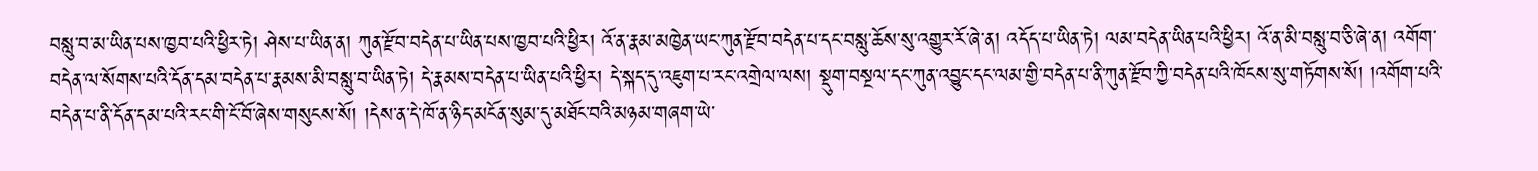བསླུ་བ་མ་ཡིན་པས་ཁྱབ་པའི་ཕྱིར་ཏེ། ཤེས་པ་ཡིན་ན། ཀུན་རྫོབ་བདེན་པ་ཡིན་པས་ཁྱབ་པའི་ཕྱིར། འོ་ན་རྣམ་མཁྱེན་ཡང་ཀུན་རྫོབ་བདེན་པ་དང་བསླུ་ཆོས་སུ་འགྱུར་རོ་ཞེ་ན། འདོད་པ་ཡིན་ཏེ། ལམ་བདེན་ཡིན་པའི་ཕྱིར། འོ་ན་མི་བསླུ་བ་ཅི་ཞེ་ན། འགོག་བདེན་ལ་སོགས་པའི་དོན་དམ་བདེན་པ་རྣམས་མི་བསླུ་བ་ཡིན་ཏེ། དེ་རྣམས་བདེན་པ་ཡིན་པའི་ཕྱིར། དེ་སྐད་དུ་འཇུག་པ་རང་འགྲེལ་ལས། སྡུག་བསྔལ་དང་ཀུན་འབྱུང་དང་ལམ་གྱི་བདེན་པ་ནི་ཀུན་རྫོབ་ཀྱི་བདེན་པའི་ཁོངས་སུ་གཏོགས་སོ། །འགོག་པའི་བདེན་པ་ནི་དོན་དམ་པའི་རང་གི་ངོ་བོ་ཞེས་གསུངས་སོ། །དེས་ན་དེ་ཁོ་ན་ཉིད་མངོན་སུམ་དུ་མཐོང་བའི་མཉམ་གཞག་ཡེ་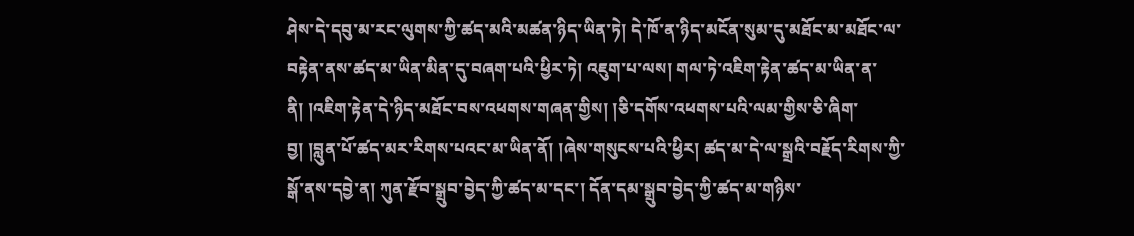ཤེས་དེ་དབུ་མ་རང་ལུགས་ཀྱི་ཚད་མའི་མཚན་ཉིད་ཡིན་ཏེ། དེ་ཁོ་ན་ཉིད་མངོན་སུམ་དུ་མཐོང་མ་མཐོང་ལ་བརྟེན་ནས་ཚད་མ་ཡིན་མིན་དུ་བཞག་པའི་ཕྱིར་ཏེ། འཇུག་པ་ལས། གལ་ཏེ་འཇིག་རྟེན་ཚད་མ་ཡིན་ན་ནི། །འཇིག་རྟེན་དེ་ཉིད་མཐོང་བས་འཕགས་གཞན་གྱིས། །ཅི་དགོས་འཕགས་པའི་ལམ་གྱིས་ཅི་ཞིག་བྱ། །བླུན་པོ་ཚད་མར་རིགས་པའང་མ་ཡིན་ནོ། །ཞེས་གསུངས་པའི་ཕྱིར། ཚད་མ་དེ་ལ་སྒྲའི་བརྗོད་རིགས་ཀྱི་སྒོ་ནས་དབྱེ་ན། ཀུན་རྫོབ་སྒྲུབ་བྱེད་ཀྱི་ཚད་མ་དང་། དོན་དམ་སྒྲུབ་བྱེད་ཀྱི་ཚད་མ་གཉིས་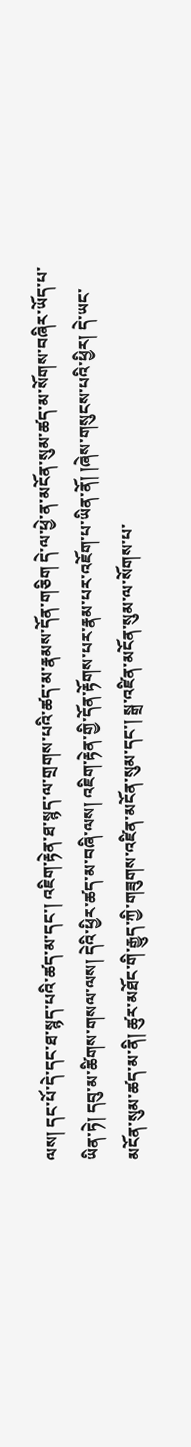ལས། དང་པོ་དེ་དང་ཐ་སྙད་པའི་ཚད་མ་དང་། འཇིག་རྟེན་ཐ་སྙད་ལ་གྲགས་པའི་ཚད་མ་རྣམས་དོན་གཅིག དེ་ལ་ཕྱེ་ན་མངོན་སུམ་ཚད་མ་སོགས་བཞིར་ཡོད་པ་ཡིན་ཏེ། དབུ་མ་ཚིགས་གསལ་ལས། དེའི་ཕྱིར་ཚད་མ་བཞི་ལས། འཇིག་རྟེན་གྱི་དོན་རྟོགས་པར་རྣམ་པར་འཇོག་པ་ཡིན་ནོ། །ཞེས་གསུངས་པའི་ཕྱིར། དེ་ཡང་མངོན་སུམ་ཚད་མ་ནི། ཚུར་མཐོང་གི་རྒྱུད་ཀྱི་གཟུགས་འཛིན་མངོན་སུམ་དང་། སྒྲ་འཛིན་མངོན་སུམ་ལ་སོགས་པ་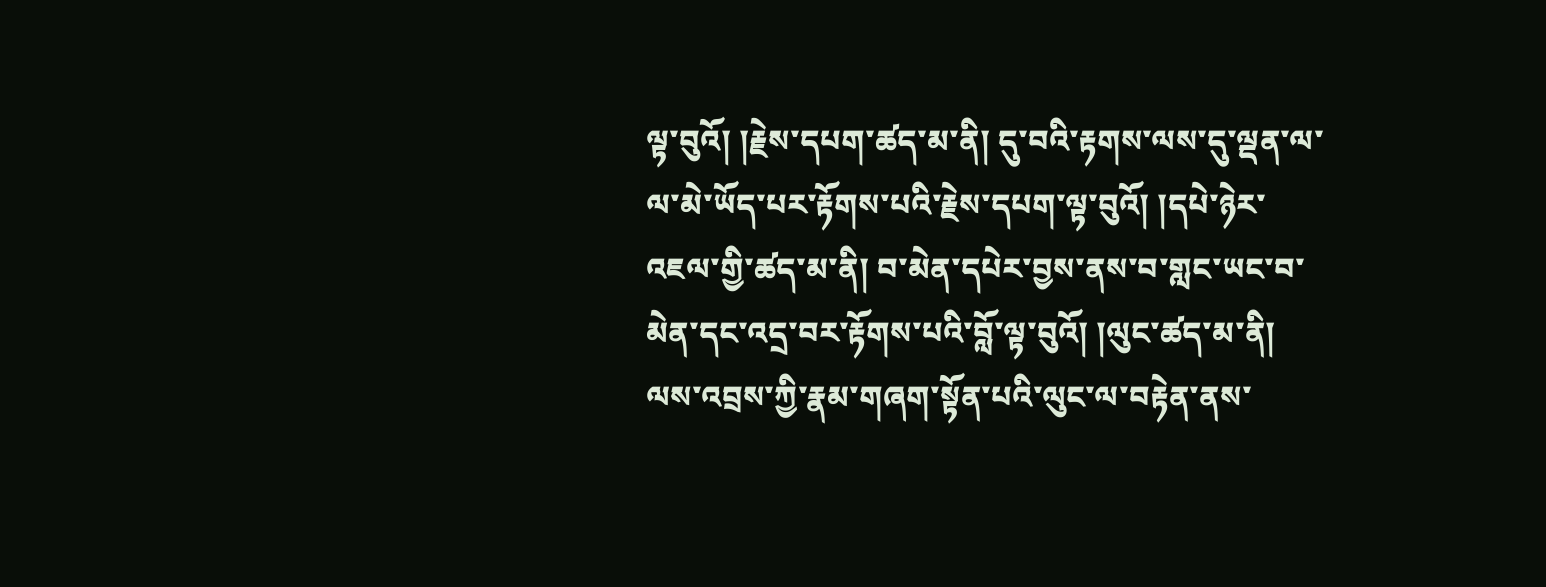ལྟ་བུའོ། །རྗེས་དཔག་ཚད་མ་ནི། དུ་བའི་རྟགས་ལས་དུ་ལྡན་ལ་ལ་མེ་ཡོད་པར་རྟོགས་པའི་རྗེས་དཔག་ལྟ་བུའོ། །དཔེ་ཉེར་འཇལ་གྱི་ཚད་མ་ནི། བ་མེན་དཔེར་བྱས་ནས་བ་གླང་ཡང་བ་མེན་དང་འདྲ་བར་རྟོགས་པའི་བློ་ལྟ་བུའོ། །ལུང་ཚད་མ་ནི། ལས་འབྲས་ཀྱི་རྣམ་གཞག་སྟོན་པའི་ལུང་ལ་བརྟེན་ནས་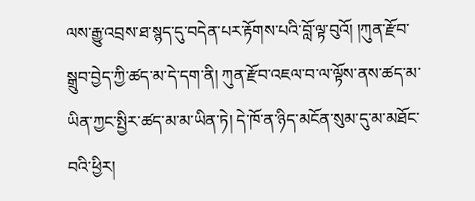ལས་རྒྱུ་འབྲས་ཐ་སྙད་དུ་བདེན་པར་རྟོགས་པའི་བློ་ལྟ་བུའོ། །ཀུན་རྫོབ་སྒྲུབ་བྱེད་ཀྱི་ཚད་མ་དེ་དག་ནི། ཀུན་རྫོབ་འཇལ་བ་ལ་ལྟོས་ནས་ཚད་མ་ཡིན་ཀྱང་སྤྱིར་ཚད་མ་མ་ཡིན་ཏེ། དེ་ཁོ་ན་ཉིད་མངོན་སུམ་དུ་མ་མཐོང་བའི་ཕྱིར།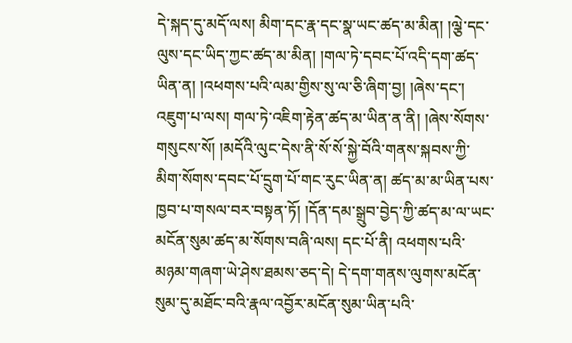དེ་སྐད་དུ་མདོ་ལས། མིག་དང་རྣ་དང་སྣ་ཡང་ཚད་མ་མིན། །ལྕེ་དང་ལུས་དང་ཡིད་ཀྱང་ཚད་མ་མིན། །གལ་ཏེ་དབང་པོ་འདི་དག་ཚད་ཡིན་ན། །འཕགས་པའི་ལམ་གྱིས་སུ་ལ་ཅི་ཞིག་བྱ། །ཞེས་དང་། འཇུག་པ་ལས། གལ་ཏེ་འཇིག་རྟེན་ཚད་མ་ཡིན་ན་ནི། །ཞེས་སོགས་གསུངས་སོ། །མདོའི་ལུང་དེས་ནི་སོ་སོ་སྐྱེ་བོའི་གནས་སྐབས་ཀྱི་མིག་སོགས་དབང་པོ་དྲུག་པོ་གང་རུང་ཡིན་ན། ཚད་མ་མ་ཡིན་པས་ཁྱབ་པ་གསལ་བར་བསྟན་ཏོ། །དོན་དམ་སྒྲུབ་བྱེད་ཀྱི་ཚད་མ་ལ་ཡང་མངོན་སུམ་ཚད་མ་སོགས་བཞི་ལས། དང་པོ་ནི། འཕགས་པའི་མཉམ་གཞག་ཡེ་ཤེས་ཐམས་ཅད་དེ། དེ་དག་གནས་ལུགས་མངོན་སུམ་དུ་མཐོང་བའི་རྣལ་འབྱོར་མངོན་སུམ་ཡིན་པའི་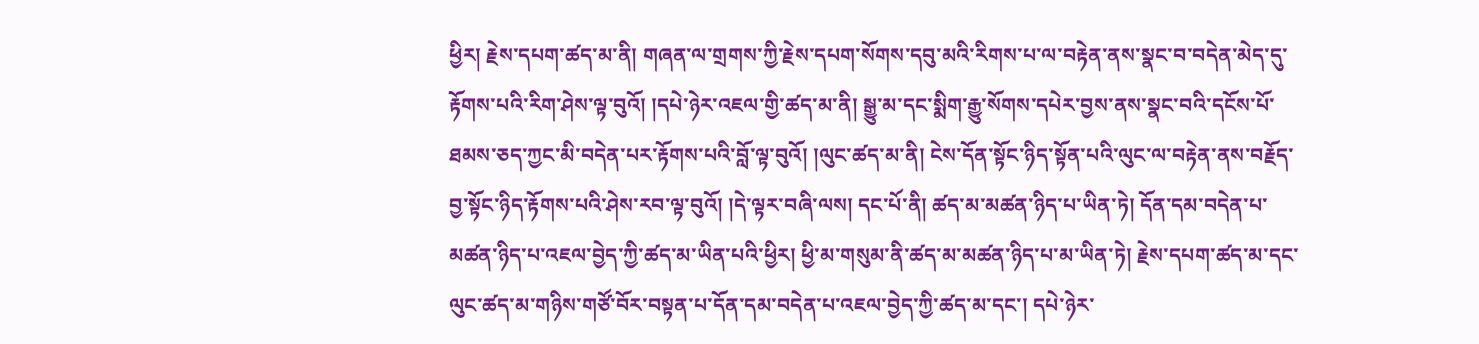ཕྱིར། རྗེས་དཔག་ཚད་མ་ནི། གཞན་ལ་གྲགས་ཀྱི་རྗེས་དཔག་སོགས་དབུ་མའི་རིགས་པ་ལ་བརྟེན་ནས་སྣང་བ་བདེན་མེད་དུ་རྟོགས་པའི་རིག་ཤེས་ལྟ་བུའོ། །དཔེ་ཉེར་འཇལ་གྱི་ཚད་མ་ནི། སྒྱུ་མ་དང་སྨིག་རྒྱུ་སོགས་དཔེར་བྱས་ནས་སྣང་བའི་དངོས་པོ་ཐམས་ཅད་ཀྱང་མི་བདེན་པར་རྟོགས་པའི་བློ་ལྟ་བུའོ། །ལུང་ཚད་མ་ནི། ངེས་དོན་སྟོང་ཉིད་སྟོན་པའི་ལུང་ལ་བརྟེན་ནས་བརྗོད་བྱ་སྟོང་ཉིད་རྟོགས་པའི་ཤེས་རབ་ལྟ་བུའོ། །དེ་ལྟར་བཞི་ལས། དང་པོ་ནི། ཚད་མ་མཚན་ཉིད་པ་ཡིན་ཏེ། དོན་དམ་བདེན་པ་མཚན་ཉིད་པ་འཇལ་བྱེད་ཀྱི་ཚད་མ་ཡིན་པའི་ཕྱིར། ཕྱི་མ་གསུམ་ནི་ཚད་མ་མཚན་ཉིད་པ་མ་ཡིན་ཏེ། རྗེས་དཔག་ཚད་མ་དང་ལུང་ཚད་མ་གཉིས་གཙོ་བོར་བསྟན་པ་དོན་དམ་བདེན་པ་འཇལ་བྱེད་ཀྱི་ཚད་མ་དང་། དཔེ་ཉེར་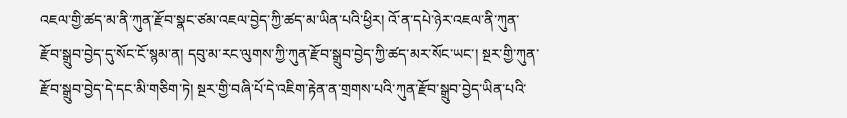འཇལ་གྱི་ཚད་མ་ནི་ཀུན་རྫོབ་སྣང་ཙམ་འཇལ་བྱེད་ཀྱི་ཚད་མ་ཡིན་པའི་ཕྱིར། འོ་ན་དཔེ་ཉེར་འཇལ་ནི་ཀུན་རྫོབ་སྒྲུབ་བྱེད་དུ་སོང་ངོ་སྙམ་ན། དབུ་མ་རང་ལུགས་ཀྱི་ཀུན་རྫོབ་སྒྲུབ་བྱེད་ཀྱི་ཚད་མར་སོང་ཡང་། སྔར་གྱི་ཀུན་རྫོབ་སྒྲུབ་བྱེད་དེ་དང་མི་གཅིག་ཏེ། སྔར་གྱི་བཞི་པོ་དེ་འཇིག་རྟེན་ན་གྲགས་པའི་ཀུན་རྫོབ་སྒྲུབ་བྱེད་ཡིན་པའི་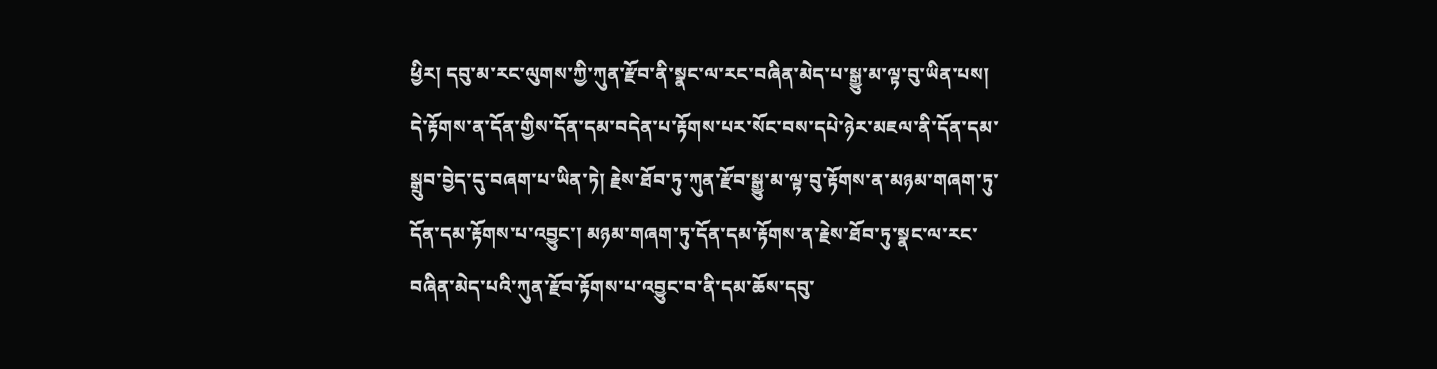ཕྱིར། དབུ་མ་རང་ལུགས་ཀྱི་ཀུན་རྫོབ་ནི་སྣང་ལ་རང་བཞིན་མེད་པ་སྒྱུ་མ་ལྟ་བུ་ཡིན་པས། དེ་རྟོགས་ན་དོན་གྱིས་དོན་དམ་བདེན་པ་རྟོགས་པར་སོང་བས་དཔེ་ཉེར་མཇལ་ནི་དོན་དམ་སྒྲུབ་བྱེད་དུ་བཞག་པ་ཡིན་ཏེ། རྗེས་ཐོབ་ཏུ་ཀུན་རྫོབ་སྒྱུ་མ་ལྟ་བུ་རྟོགས་ན་མཉམ་གཞག་ཏུ་དོན་དམ་རྟོགས་པ་འབྱུང་། མཉམ་གཞག་ཏུ་དོན་དམ་རྟོགས་ན་རྗེས་ཐོབ་ཏུ་སྣང་ལ་རང་བཞིན་མེད་པའི་ཀུན་རྫོབ་རྟོགས་པ་འབྱུང་བ་ནི་དམ་ཆོས་དབུ་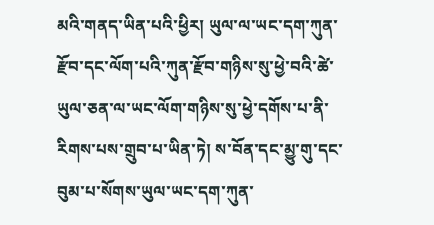མའི་གནད་ཡིན་པའི་ཕྱིར། ཡུལ་ལ་ཡང་དག་ཀུན་རྫོབ་དང་ལོག་པའི་ཀུན་རྫོབ་གཉིས་སུ་ཕྱེ་བའི་ཚེ་ཡུལ་ཅན་ལ་ཡང་ལོག་གཉིས་སུ་ཕྱེ་དགོས་པ་ནི་རིགས་པས་གྲུབ་པ་ཡིན་ཏེ། ས་བོན་དང་མྱུ་གུ་དང་བུམ་པ་སོགས་ཡུལ་ཡང་དག་ཀུན་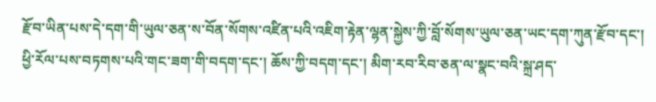རྫོབ་ཡིན་པས་དེ་དག་གི་ཡུལ་ཅན་ས་བོན་སོགས་འཛིན་པའི་འཇིག་རྟེན་ལྷན་སྐྱེས་ཀྱི་བློ་སོགས་ཡུལ་ཅན་ཡང་དག་ཀུན་རྫོབ་དང་། ཕྱི་རོལ་པས་བཏགས་པའི་གང་ཟག་གི་བདག་དང་། ཆོས་ཀྱི་བདག་དང་། མིག་རབ་རིབ་ཅན་ལ་སྣང་བའི་སྐྲ་ཤད་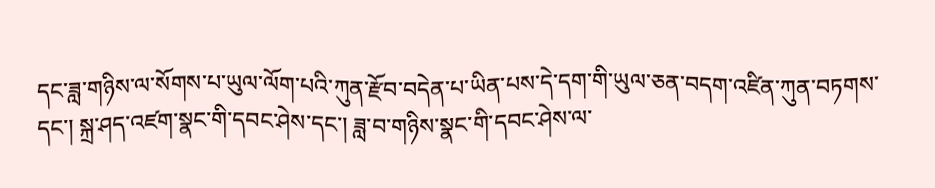དང་ཟླ་གཉིས་ལ་སོགས་པ་ཡུལ་ལོག་པའི་ཀུན་རྫོབ་བདེན་པ་ཡིན་པས་དེ་དག་གི་ཡུལ་ཅན་བདག་འཛིན་ཀུན་བཏགས་དང་། སྐྲ་ཤད་འཛག་སྣང་གི་དབང་ཤེས་དང་། ཟླ་བ་གཉིས་སྣང་གི་དབང་ཤེས་ལ་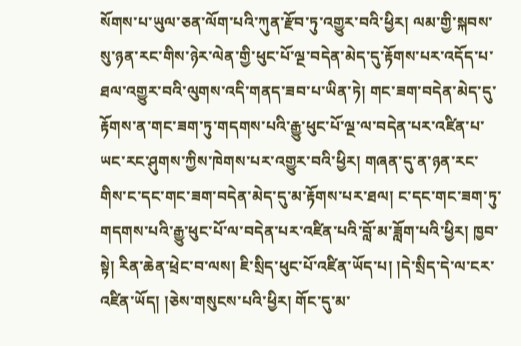སོགས་པ་ཡུལ་ཅན་ལོག་པའི་ཀུན་རྫོབ་ཏུ་འགྱུར་བའི་ཕྱིར། ལམ་གྱི་སྐབས་སུ་ཉན་རང་གིས་ཉེར་ལེན་གྱི་ཕུང་པོ་ལྔ་བདེན་མེད་དུ་རྟོགས་པར་འདོད་པ་ཐལ་འགྱུར་བའི་ལུགས་འདི་གནད་ཟབ་པ་ཡིན་ཏེ། གང་ཟག་བདེན་མེད་དུ་རྟོགས་ན་གང་ཟག་ཏུ་གདགས་པའི་རྒྱུ་ཕུང་པོ་ལྔ་ལ་བདེན་པར་འཛིན་པ་ཡང་རང་ཤུགས་ཀྱིས་ཁེགས་པར་འགྱུར་བའི་ཕྱིར། གཞན་དུ་ན་ཉན་རང་གིས་ང་དང་གང་ཟག་བདེན་མེད་དུ་མ་རྟོགས་པར་ཐལ། ང་དང་གང་ཟག་ཏུ་གདགས་པའི་རྒྱུ་ཕུང་པོ་ལ་བདེན་པར་འཛིན་པའི་བློ་མ་ཟློག་པའི་ཕྱིར། ཁྱབ་སྟེ། རིན་ཆེན་ཕྲེང་བ་ལས། ཇི་སྲིད་ཕུང་པོ་འཛིན་ཡོད་པ། །དེ་སྲིད་དེ་ལ་ངར་འཛིན་ཡོད། །ཅེས་གསུངས་པའི་ཕྱིར། གོང་དུ་མ་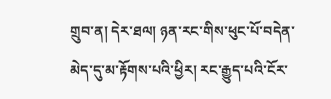གྲུབ་ན། དེར་ཐལ། ཉན་རང་གིས་ཕུང་པོ་བདེན་མེད་དུ་མ་རྟོགས་པའི་ཕྱིར། རང་རྒྱུད་པའི་ངོར་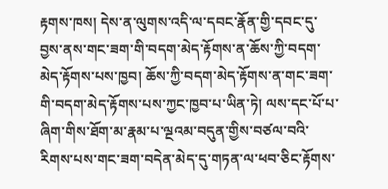རྟགས་ཁས། དེས་ན་ལུགས་འདི་ལ་དབང་རྣོན་གྱི་དབང་དུ་བྱས་ནས་གང་ཟག་གི་བདག་མེད་རྟོགས་ན་ཆོས་ཀྱི་བདག་མེད་རྟོགས་པས་ཁྱབ། ཆོས་ཀྱི་བདག་མེད་རྟོགས་ན་གང་ཟག་གི་བདག་མེད་རྟོགས་པས་ཀྱང་ཁྱབ་པ་ཡིན་ཏེ། ལས་དང་པོ་པ་ཞིག་གིས་ཐོག་མ་རྣམ་པ་ལྔའམ་བདུན་གྱིས་བཙལ་བའི་རིགས་པས་གང་ཟག་བདེན་མེད་དུ་གཏན་ལ་ཕབ་ཅིང་རྟོགས་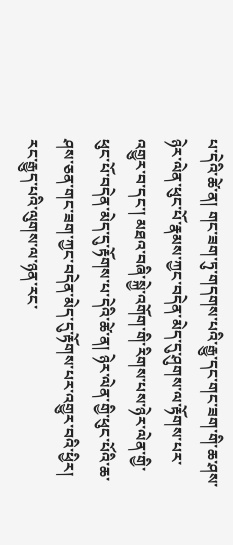པ་དེའི་ཚེ་ན། གང་ཟག་ཏུ་གདགས་པའི་རྒྱུ་དང་གང་ཟག་གི་ཆ་ཤས་ཉེར་ལེན་ཕུང་པོ་རྣམས་ཀྱང་བདེན་མེད་དུ་ཤུགས་ལ་རྟོགས་པར་འགྱུར་བ་དང་། མཐའ་བཞི་སྐྱེ་འགོག་གི་རིགས་པས་ཉེར་ལེན་གྱི་ཕུང་པོ་བདེན་མེད་དུ་རྟོགས་པ་དེའི་ཚེ་ན། ཉེར་ལེན་གྱི་ཕུང་པོའི་ཆ་ཤས་ཅན་གང་ཟག་ཀྱང་བདེན་མེད་དུ་རྟོགས་པར་འགྱུར་བའི་ཕྱིར། རང་རྒྱུད་པའི་ལུགས་ལ་ཉན་རང་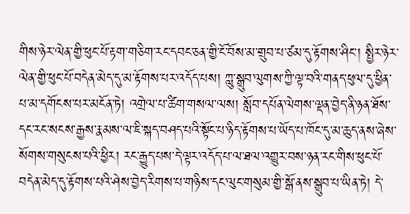གིས་ཉེར་ལེན་གྱི་ཕུང་པོ་རྟག་གཅིག་རང་དབང་ཅན་གྱི་ངོ་བོས་མ་གྲུབ་པ་ཙམ་དུ་རྟོགས་ཤིང་། སྤྱིར་ཉེར་ལེན་གྱི་ཕུང་པོ་བདེན་མེད་དུ་མ་རྟོགས་པར་འདོད་པས། ཀླུ་སྒྲུབ་ལུགས་ཀྱི་ལྟ་བའི་གནད་ཕུལ་དུ་ཕྱིན་པ་མ་དགོངས་པར་མངོན་ཏེ། འགྲེལ་པ་ཚིག་གསལ་ལས། སློབ་དཔོན་ལེགས་ལྡན་བྱེད་ནི་ཉན་ཐོས་དང་རང་སངས་རྒྱས་རྣམས་ལ་ཇི་སྐད་བཤད་པའི་སྟོང་པ་ཉིད་རྟོགས་པ་ཡོད་པ་ཁོང་དུ་མ་ཆུད་ནས་ཞེས་སོགས་གསུངས་པའི་ཕྱིར། རང་རྒྱུད་པས་དེ་ལྟར་འདོད་པ་ལ་ཐལ་འགྱུར་བས་ཉན་རང་གིས་ཕུང་པོ་བདེན་མེད་དུ་རྟོགས་པའི་ཤེས་བྱེད་རིགས་པ་གཉིས་དང་ལུང་གསུམ་གྱི་སྒོ་ནས་སྒྲུབ་པ་ཡིན་ཏེ། དེ་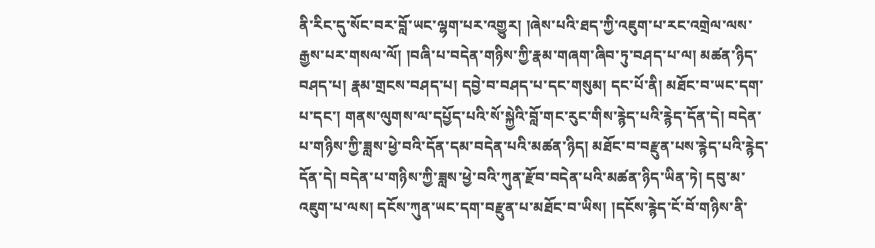ནི་རིང་དུ་སོང་བར་བློ་ཡང་ལྷག་པར་འགྱུར། །ཞེས་པའི་ཐད་ཀྱི་འཇུག་པ་རང་འགྲེལ་ལས་རྒྱས་པར་གསལ་ལོ། །བཞི་པ་བདེན་གཉིས་ཀྱི་རྣམ་གཞག་ཞིབ་ཏུ་བཤད་པ་ལ། མཚན་ཉིད་བཤད་པ། རྣམ་གྲངས་བཤད་པ། དབྱེ་བ་བཤད་པ་དང་གསུམ། དང་པོ་ནི། མཐོང་བ་ཡང་དག་པ་དང་། གནས་ལུགས་ལ་དཔྱོད་པའི་སོ་སྐྱེའི་བློ་གང་རུང་གིས་རྙེད་པའི་རྙེད་དོན་དེ། བདེན་པ་གཉིས་ཀྱི་ཟླས་ཕྱེ་བའི་དོན་དམ་བདེན་པའི་མཚན་ཉིད། མཐོང་བ་བརྫུན་པས་རྙེད་པའི་རྙེད་དོན་དེ། བདེན་པ་གཉིས་ཀྱི་ཟླས་ཕྱེ་བའི་ཀུན་རྫོབ་བདེན་པའི་མཚན་ཉིད་ཡིན་ཏེ། དབུ་མ་འཇུག་པ་ལས། དངོས་ཀུན་ཡང་དག་བརྫུན་པ་མཐོང་བ་ཡིས། །དངོས་རྙེད་ངོ་བོ་གཉིས་ནི་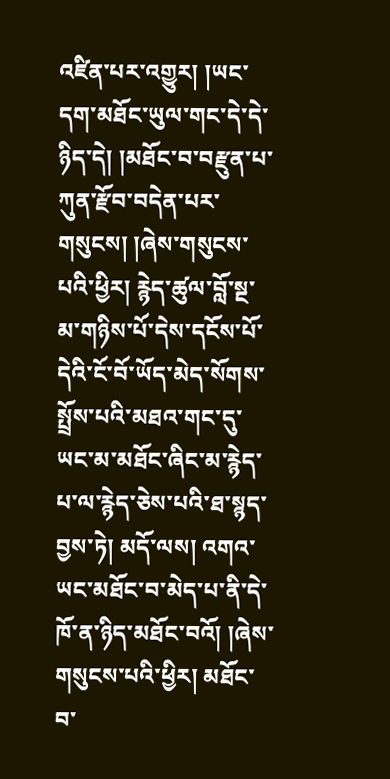འཛིན་པར་འགྱུར། །ཡང་དག་མཐོང་ཡུལ་གང་དེ་དེ་ཉིད་དེ། །མཐོང་བ་བརྫུན་པ་ཀུན་རྫོབ་བདེན་པར་གསུངས། །ཞེས་གསུངས་པའི་ཕྱིར། རྙེད་ཚུལ་བློ་སྔ་མ་གཉིས་པོ་དེས་དངོས་པོ་དེའི་ངོ་བོ་ཡོད་མེད་སོགས་སྤྲོས་པའི་མཐའ་གང་དུ་ཡང་མ་མཐོང་ཞིང་མ་རྙེད་པ་ལ་རྙེད་ཅེས་པའི་ཐ་སྙད་བྱས་ཏེ། མདོ་ལས། འགའ་ཡང་མཐོང་བ་མེད་པ་ནི་དེ་ཁོ་ན་ཉིད་མཐོང་བའོ། །ཞེས་གསུངས་པའི་ཕྱིར། མཐོང་བ་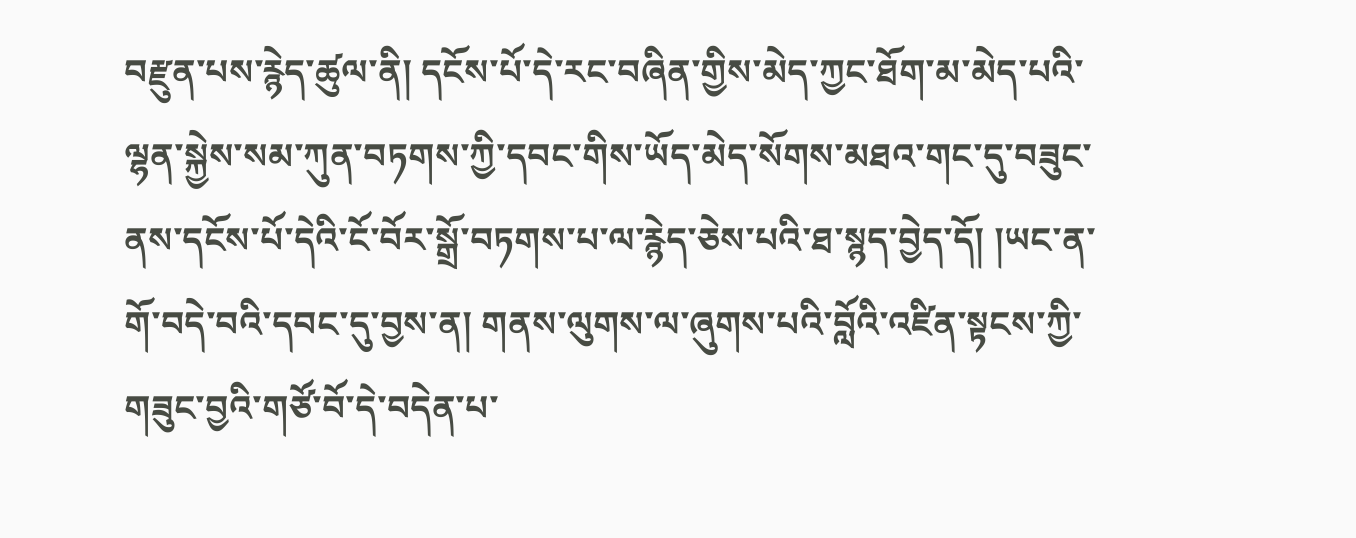བརྫུན་པས་རྙེད་ཚུལ་ནི། དངོས་པོ་དེ་རང་བཞིན་གྱིས་མེད་ཀྱང་ཐོག་མ་མེད་པའི་ལྷན་སྐྱེས་སམ་ཀུན་བཏགས་ཀྱི་དབང་གིས་ཡོད་མེད་སོགས་མཐའ་གང་དུ་བཟུང་ནས་དངོས་པོ་དེའི་ངོ་བོར་སྒྲོ་བཏགས་པ་ལ་རྙེད་ཅེས་པའི་ཐ་སྙད་བྱེད་དོ། །ཡང་ན་གོ་བདེ་བའི་དབང་དུ་བྱས་ན། གནས་ལུགས་ལ་ཞུགས་པའི་བློའི་འཛིན་སྟངས་ཀྱི་གཟུང་བྱའི་གཙོ་བོ་དེ་བདེན་པ་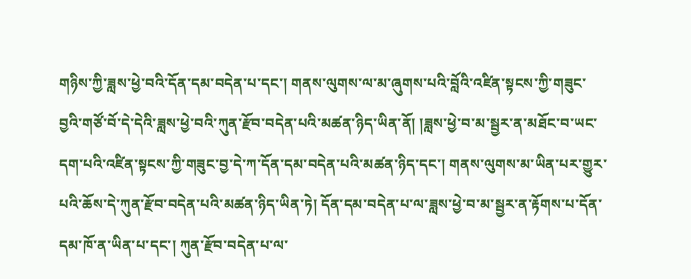གཉིས་ཀྱི་ཟླས་ཕྱེ་བའི་དོན་དམ་བདེན་པ་དང་། གནས་ལུགས་ལ་མ་ཞུགས་པའི་བློའི་འཛིན་སྟངས་ཀྱི་གཟུང་བྱའི་གཙོ་བོ་དེ་དེའི་ཟླས་ཕྱེ་བའི་ཀུན་རྫོབ་བདེན་པའི་མཚན་ཉིད་ཡིན་ནོ། །ཟླས་ཕྱེ་བ་མ་སྦྱར་ན་མཐོང་བ་ཡང་དག་པའི་འཛིན་སྟངས་ཀྱི་གཟུང་བྱ་དེ་ཀ་དོན་དམ་བདེན་པའི་མཚན་ཉིད་དང་། གནས་ལུགས་མ་ཡིན་པར་གྱུར་པའི་ཆོས་དེ་ཀུན་རྫོབ་བདེན་པའི་མཚན་ཉིད་ཡིན་ཏེ། དོན་དམ་བདེན་པ་ལ་ཟླས་ཕྱེ་བ་མ་སྦྱར་ན་རྟོགས་པ་དོན་དམ་ཁོ་ན་ཡིན་པ་དང་། ཀུན་རྫོབ་བདེན་པ་ལ་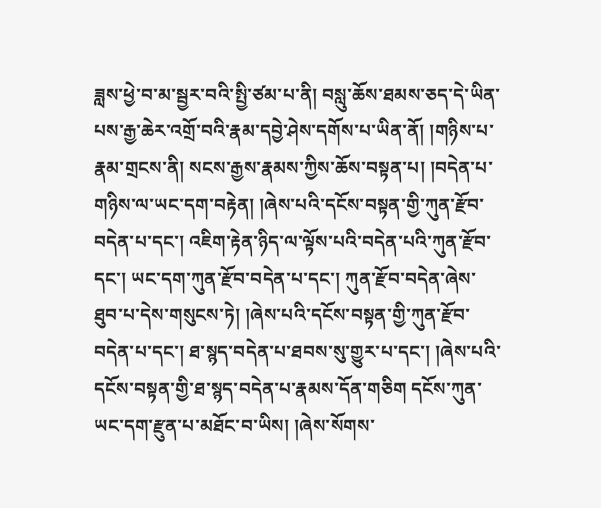ཟླས་ཕྱེ་བ་མ་སྦྱར་བའི་སྤྱི་ཙམ་པ་ནི། བསླུ་ཆོས་ཐམས་ཅད་དེ་ཡིན་པས་རྒྱ་ཆེར་འགྲོ་བའི་རྣམ་དབྱེ་ཤེས་དགོས་པ་ཡིན་ནོ། །གཉིས་པ་རྣམ་གྲངས་ནི། སངས་རྒྱས་རྣམས་ཀྱིས་ཆོས་བསྟན་པ། །བདེན་པ་གཉིས་ལ་ཡང་དག་བརྟེན། །ཞེས་པའི་དངོས་བསྟན་གྱི་ཀུན་རྫོབ་བདེན་པ་དང་། འཇིག་རྟེན་ཉིད་ལ་ལྟོས་པའི་བདེན་པའི་ཀུན་རྫོབ་དང་། ཡང་དག་ཀུན་རྫོབ་བདེན་པ་དང་། ཀུན་རྫོབ་བདེན་ཞེས་ཐུབ་པ་དེས་གསུངས་ཏེ། །ཞེས་པའི་དངོས་བསྟན་གྱི་ཀུན་རྫོབ་བདེན་པ་དང་། ཐ་སྙད་བདེན་པ་ཐབས་སུ་གྱུར་པ་དང་། །ཞེས་པའི་དངོས་བསྟན་གྱི་ཐ་སྙད་བདེན་པ་རྣམས་དོན་གཅིག དངོས་ཀུན་ཡང་དག་རྫུན་པ་མཐོང་བ་ཡིས། །ཞེས་སོགས་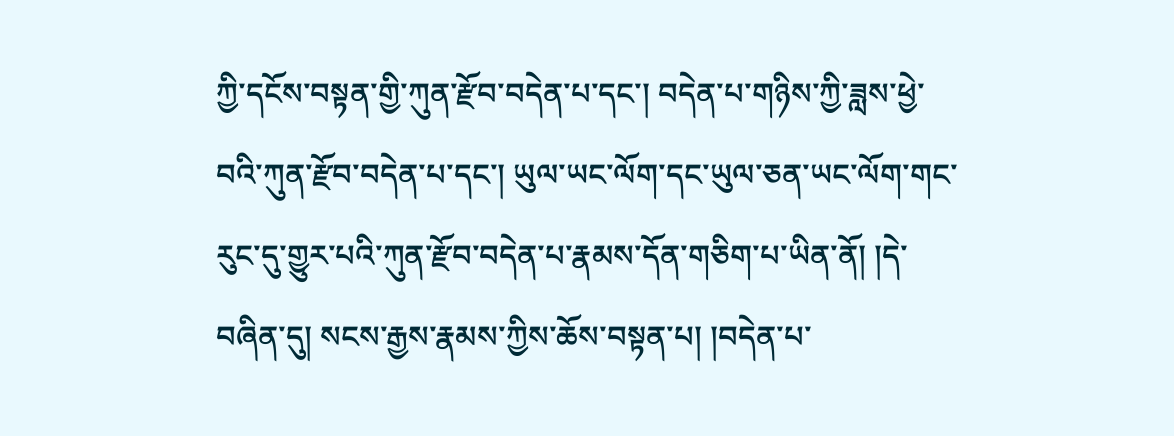ཀྱི་དངོས་བསྟན་གྱི་ཀུན་རྫོབ་བདེན་པ་དང་། བདེན་པ་གཉིས་ཀྱི་ཟླས་ཕྱེ་བའི་ཀུན་རྫོབ་བདེན་པ་དང་། ཡུལ་ཡང་ལོག་དང་ཡུལ་ཅན་ཡང་ལོག་གང་རུང་དུ་གྱུར་པའི་ཀུན་རྫོབ་བདེན་པ་རྣམས་དོན་གཅིག་པ་ཡིན་ནོ། །དེ་བཞིན་དུ། སངས་རྒྱས་རྣམས་ཀྱིས་ཆོས་བསྟན་པ། །བདེན་པ་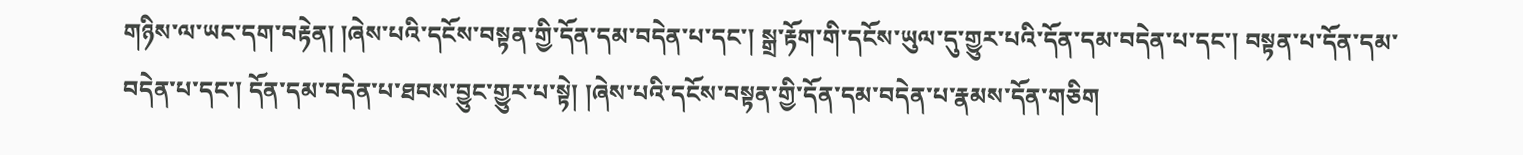གཉིས་ལ་ཡང་དག་བརྟེན། །ཞེས་པའི་དངོས་བསྟན་གྱི་དོན་དམ་བདེན་པ་དང་། སྒྲ་རྟོག་གི་དངོས་ཡུལ་དུ་གྱུར་པའི་དོན་དམ་བདེན་པ་དང་། བསྟན་པ་དོན་དམ་བདེན་པ་དང་། དོན་དམ་བདེན་པ་ཐབས་བྱུང་གྱུར་པ་སྟེ། །ཞེས་པའི་དངོས་བསྟན་གྱི་དོན་དམ་བདེན་པ་རྣམས་དོན་གཅིག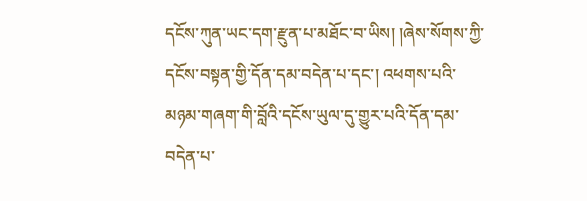དངོས་ཀུན་ཡང་དག་རྫུན་པ་མཐོང་བ་ཡིས། །ཞེས་སོགས་ཀྱི་དངོས་བསྟན་གྱི་དོན་དམ་བདེན་པ་དང་། འཕགས་པའི་མཉམ་གཞག་གི་བློའི་དངོས་ཡུལ་དུ་གྱུར་པའི་དོན་དམ་བདེན་པ་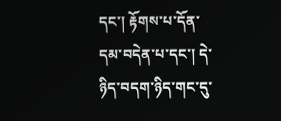དང་། རྟོགས་པ་དོན་དམ་བདེན་པ་དང་། དེ་ཉིད་བདག་ཉིད་གང་དུ་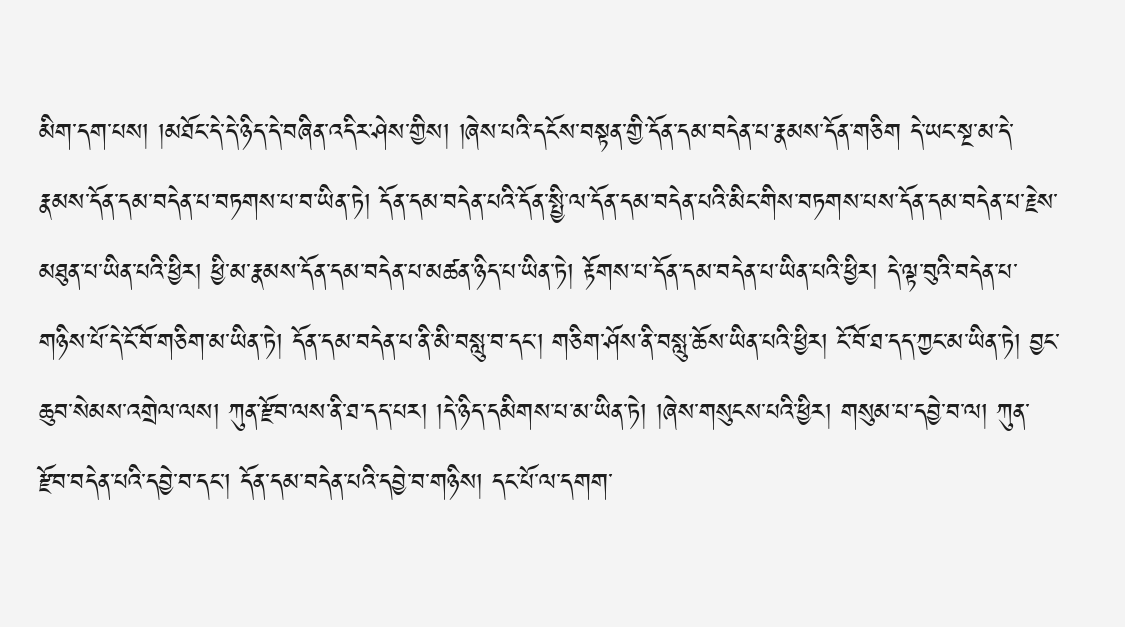མིག་དག་པས། །མཐོང་དེ་དེ་ཉིད་དེ་བཞིན་འདིར་ཤེས་གྱིས། །ཞེས་པའི་དངོས་བསྟན་གྱི་དོན་དམ་བདེན་པ་རྣམས་དོན་གཅིག དེ་ཡང་སྔ་མ་དེ་རྣམས་དོན་དམ་བདེན་པ་བཏགས་པ་བ་ཡིན་ཏེ། དོན་དམ་བདེན་པའི་དོན་སྤྱི་ལ་དོན་དམ་བདེན་པའི་མིང་གིས་བཏགས་པས་དོན་དམ་བདེན་པ་རྗེས་མཐུན་པ་ཡིན་པའི་ཕྱིར། ཕྱི་མ་རྣམས་དོན་དམ་བདེན་པ་མཚན་ཉིད་པ་ཡིན་ཏེ། རྟོགས་པ་དོན་དམ་བདེན་པ་ཡིན་པའི་ཕྱིར། དེ་ལྟ་བུའི་བདེན་པ་གཉིས་པོ་དེ་ངོ་བོ་གཅིག་མ་ཡིན་ཏེ། དོན་དམ་བདེན་པ་ནི་མི་བསླུ་བ་དང་། གཅིག་ཤོས་ནི་བསླུ་ཆོས་ཡིན་པའི་ཕྱིར། ངོ་བོ་ཐ་དད་ཀྱང་མ་ཡིན་ཏེ། བྱང་ཆུབ་སེམས་འགྲེལ་ལས། ཀུན་རྫོབ་ལས་ནི་ཐ་དད་པར། །དེ་ཉིད་དམིགས་པ་མ་ཡིན་ཏེ། །ཞེས་གསུངས་པའི་ཕྱིར། གསུམ་པ་དབྱེ་བ་ལ། ཀུན་རྫོབ་བདེན་པའི་དབྱེ་བ་དང་། དོན་དམ་བདེན་པའི་དབྱེ་བ་གཉིས། དང་པོ་ལ་དགག་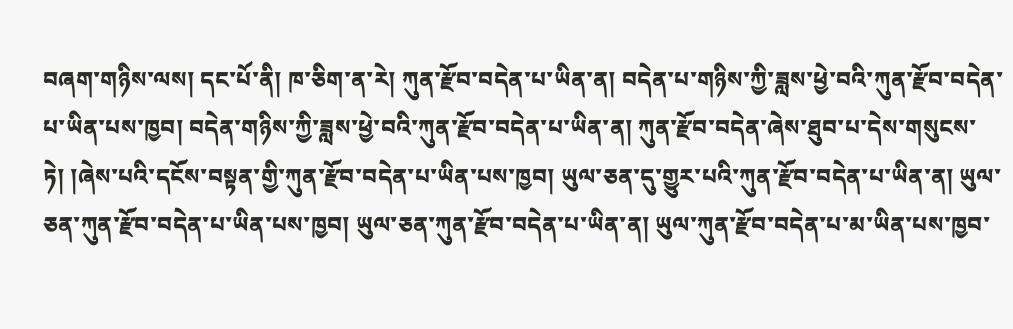བཞག་གཉིས་ལས། དང་པོ་ནི། ཁ་ཅིག་ན་རེ། ཀུན་རྫོབ་བདེན་པ་ཡིན་ན། བདེན་པ་གཉིས་ཀྱི་ཟླས་ཕྱེ་བའི་ཀུན་རྫོབ་བདེན་པ་ཡིན་པས་ཁྱབ། བདེན་གཉིས་ཀྱི་ཟླས་ཕྱེ་བའི་ཀུན་རྫོབ་བདེན་པ་ཡིན་ན། ཀུན་རྫོབ་བདེན་ཞེས་ཐུབ་པ་དེས་གསུངས་ཏེ། །ཞེས་པའི་དངོས་བསྟན་གྱི་ཀུན་རྫོབ་བདེན་པ་ཡིན་པས་ཁྱབ། ཡུལ་ཅན་དུ་གྱུར་པའི་ཀུན་རྫོབ་བདེན་པ་ཡིན་ན། ཡུལ་ཅན་ཀུན་རྫོབ་བདེན་པ་ཡིན་པས་ཁྱབ། ཡུལ་ཅན་ཀུན་རྫོབ་བདེན་པ་ཡིན་ན། ཡུལ་ཀུན་རྫོབ་བདེན་པ་མ་ཡིན་པས་ཁྱབ་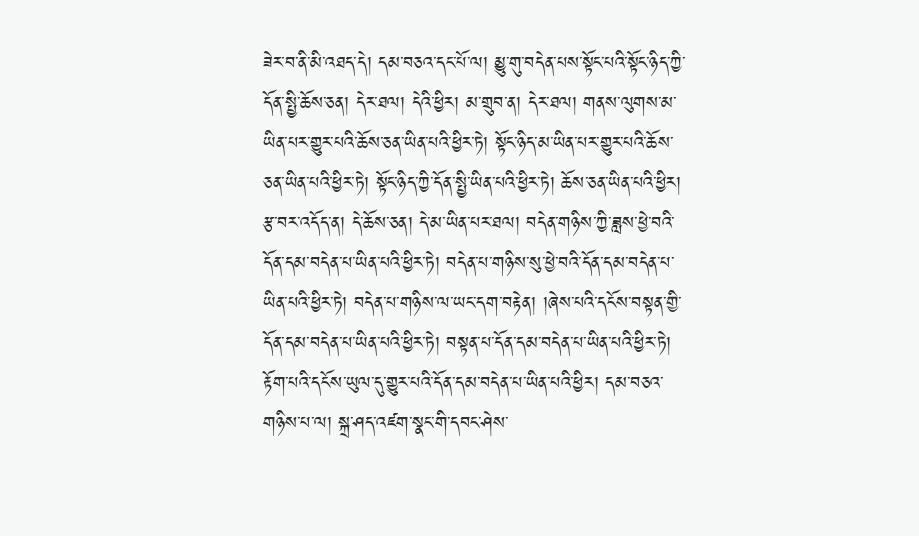ཟེར་བ་ནི་མི་འཐད་དེ། དམ་བཅའ་དང་པོ་ལ། མྱུ་གུ་བདེན་པས་སྟོང་པའི་སྟོང་ཉིད་ཀྱི་དོན་སྤྱི་ཆོས་ཅན། དེར་ཐལ། དེའི་ཕྱིར། མ་གྲུབ་ན། དེར་ཐལ། གནས་ལུགས་མ་ཡིན་པར་གྱུར་པའི་ཆོས་ཅན་ཡིན་པའི་ཕྱིར་ཏེ། སྟོང་ཉིད་མ་ཡིན་པར་གྱུར་པའི་ཆོས་ཅན་ཡིན་པའི་ཕྱིར་ཏེ། སྟོང་ཉིད་ཀྱི་དོན་སྤྱི་ཡིན་པའི་ཕྱིར་ཏེ། ཆོས་ཅན་ཡིན་པའི་ཕྱིར། རྩ་བར་འདོད་ན། དེ་ཆོས་ཅན། དེ་མ་ཡིན་པར་ཐལ། བདེན་གཉིས་ཀྱི་ཟླས་ཕྱེ་བའི་དོན་དམ་བདེན་པ་ཡིན་པའི་ཕྱིར་ཏེ། བདེན་པ་གཉིས་སུ་ཕྱེ་བའི་དོན་དམ་བདེན་པ་ཡིན་པའི་ཕྱིར་ཏེ། བདེན་པ་གཉིས་ལ་ཡང་དག་བརྟེན། །ཞེས་པའི་དངོས་བསྟན་གྱི་དོན་དམ་བདེན་པ་ཡིན་པའི་ཕྱིར་ཏེ། བསྟན་པ་དོན་དམ་བདེན་པ་ཡིན་པའི་ཕྱིར་ཏེ། རྟོག་པའི་དངོས་ཡུལ་དུ་གྱུར་པའི་དོན་དམ་བདེན་པ་ཡིན་པའི་ཕྱིར། དམ་བཅའ་གཉིས་པ་ལ། སྐྲ་ཤད་འཛག་སྣང་གི་དབང་ཤེས་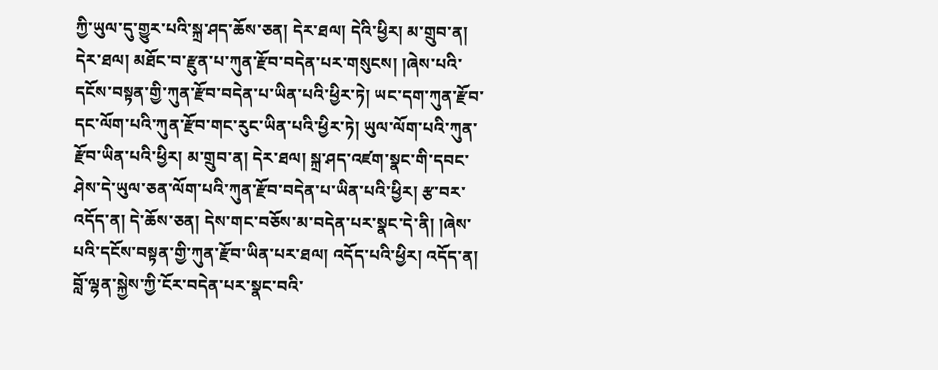ཀྱི་ཡུལ་དུ་གྱུར་པའི་སྐྲ་ཤད་ཆོས་ཅན། དེར་ཐལ། དེའི་ཕྱིར། མ་གྲུབ་ན། དེར་ཐལ། མཐོང་བ་རྫུན་པ་ཀུན་རྫོབ་བདེན་པར་གསུངས། །ཞེས་པའི་དངོས་བསྟན་གྱི་ཀུན་རྫོབ་བདེན་པ་ཡིན་པའི་ཕྱིར་ཏེ། ཡང་དག་ཀུན་རྫོབ་དང་ལོག་པའི་ཀུན་རྫོབ་གང་རུང་ཡིན་པའི་ཕྱིར་ཏེ། ཡུལ་ལོག་པའི་ཀུན་རྫོབ་ཡིན་པའི་ཕྱིར། མ་གྲུབ་ན། དེར་ཐལ། སྐྲ་ཤད་འཛག་སྣང་གི་དབང་ཤེས་དེ་ཡུལ་ཅན་ལོག་པའི་ཀུན་རྫོབ་བདེན་པ་ཡིན་པའི་ཕྱིར། རྩ་བར་འདོད་ན། དེ་ཆོས་ཅན། དེས་གང་བཅོས་མ་བདེན་པར་སྣང་དེ་ནི། །ཞེས་པའི་དངོས་བསྟན་གྱི་ཀུན་རྫོབ་ཡིན་པར་ཐལ། འདོད་པའི་ཕྱིར། འདོད་ན། བློ་ལྷན་སྐྱེས་ཀྱི་ངོར་བདེན་པར་སྣང་བའི་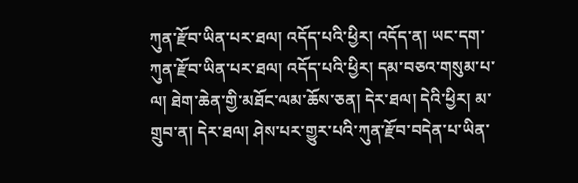ཀུན་རྫོབ་ཡིན་པར་ཐལ། འདོད་པའི་ཕྱིར། འདོད་ན། ཡང་དག་ཀུན་རྫོབ་ཡིན་པར་ཐལ། འདོད་པའི་ཕྱིར། དམ་བཅའ་གསུམ་པ་ལ། ཐེག་ཆེན་གྱི་མཐོང་ལམ་ཆོས་ཅན། དེར་ཐལ། དེའི་ཕྱིར། མ་གྲུབ་ན། དེར་ཐལ། ཤེས་པར་གྱུར་པའི་ཀུན་རྫོབ་བདེན་པ་ཡིན་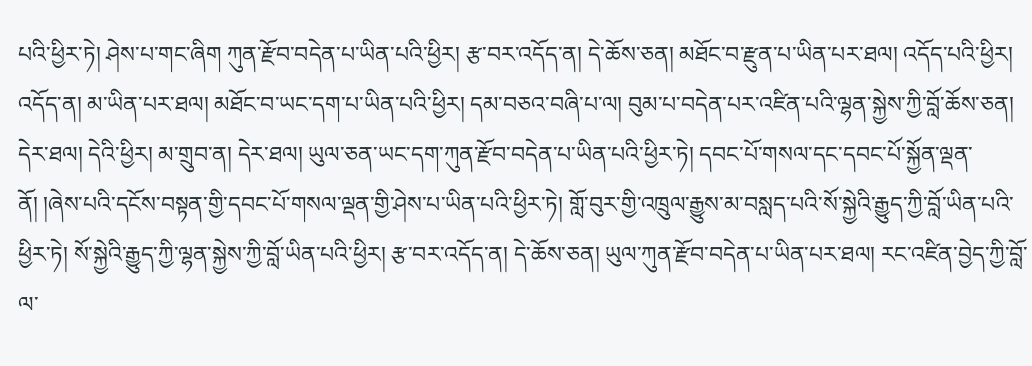པའི་ཕྱིར་ཏེ། ཤེས་པ་གང་ཞིག ཀུན་རྫོབ་བདེན་པ་ཡིན་པའི་ཕྱིར། རྩ་བར་འདོད་ན། དེ་ཆོས་ཅན། མཐོང་བ་རྫུན་པ་ཡིན་པར་ཐལ། འདོད་པའི་ཕྱིར། འདོད་ན། མ་ཡིན་པར་ཐལ། མཐོང་བ་ཡང་དག་པ་ཡིན་པའི་ཕྱིར། དམ་བཅའ་བཞི་པ་ལ། བུམ་པ་བདེན་པར་འཛིན་པའི་ལྷན་སྐྱེས་ཀྱི་བློ་ཆོས་ཅན། དེར་ཐལ། དེའི་ཕྱིར། མ་གྲུབ་ན། དེར་ཐལ། ཡུལ་ཅན་ཡང་དག་ཀུན་རྫོབ་བདེན་པ་ཡིན་པའི་ཕྱིར་ཏེ། དབང་པོ་གསལ་དང་དབང་པོ་སྐྱོན་ལྡན་ནོ། །ཞེས་པའི་དངོས་བསྟན་གྱི་དབང་པོ་གསལ་ལྡན་གྱི་ཤེས་པ་ཡིན་པའི་ཕྱིར་ཏེ། གློ་བུར་གྱི་འཁྲུལ་རྒྱུས་མ་བསླད་པའི་སོ་སྐྱེའི་རྒྱུད་ཀྱི་བློ་ཡིན་པའི་ཕྱིར་ཏེ། སོ་སྐྱེའི་རྒྱུད་ཀྱི་ལྷན་སྐྱེས་ཀྱི་བློ་ཡིན་པའི་ཕྱིར། རྩ་བར་འདོད་ན། དེ་ཆོས་ཅན། ཡུལ་ཀུན་རྫོབ་བདེན་པ་ཡིན་པར་ཐལ། རང་འཛིན་བྱེད་ཀྱི་བློ་ལ་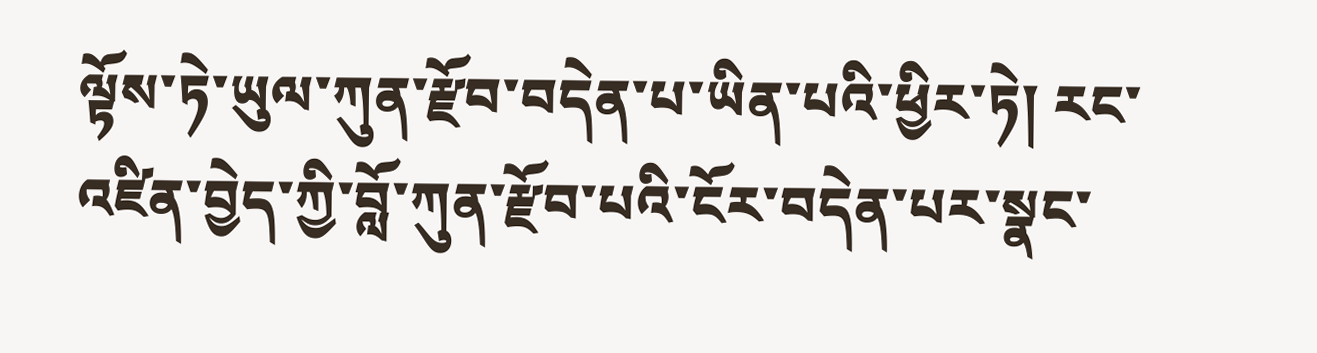ལྟོས་ཏེ་ཡུལ་ཀུན་རྫོབ་བདེན་པ་ཡིན་པའི་ཕྱིར་ཏེ། རང་འཛིན་བྱེད་ཀྱི་བློ་ཀུན་རྫོབ་པའི་ངོར་བདེན་པར་སྣང་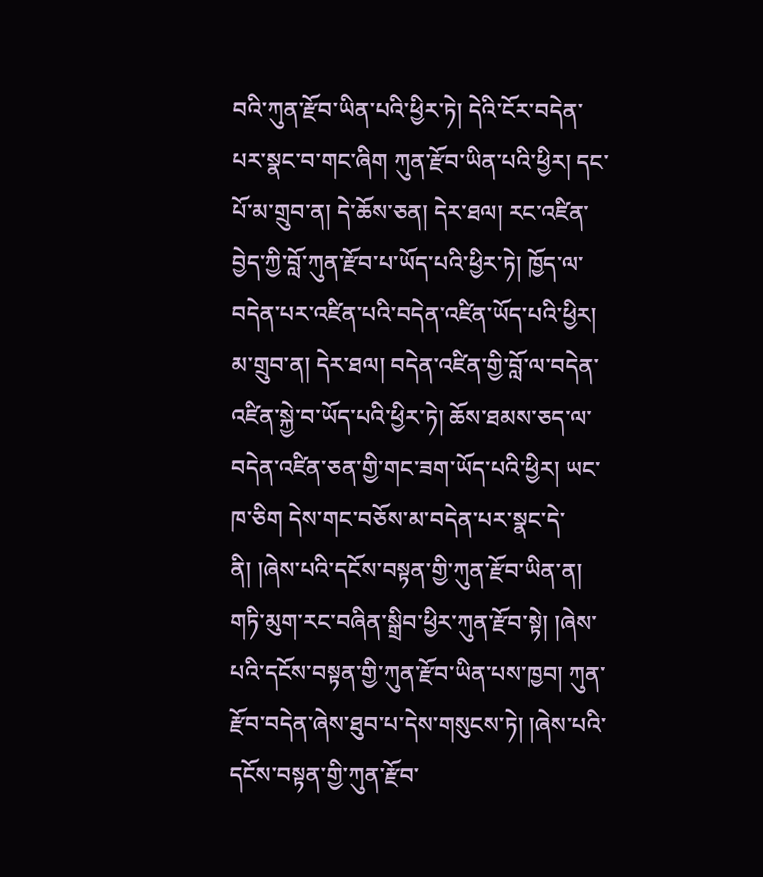བའི་ཀུན་རྫོབ་ཡིན་པའི་ཕྱིར་ཏེ། དེའི་ངོར་བདེན་པར་སྣང་བ་གང་ཞིག ཀུན་རྫོབ་ཡིན་པའི་ཕྱིར། དང་པོ་མ་གྲུབ་ན། དེ་ཆོས་ཅན། དེར་ཐལ། རང་འཛིན་བྱེད་ཀྱི་བློ་ཀུན་རྫོབ་པ་ཡོད་པའི་ཕྱིར་ཏེ། ཁྱོད་ལ་བདེན་པར་འཛིན་པའི་བདེན་འཛིན་ཡོད་པའི་ཕྱིར། མ་གྲུབ་ན། དེར་ཐལ། བདེན་འཛིན་གྱི་བློ་ལ་བདེན་འཛིན་སྐྱེ་བ་ཡོད་པའི་ཕྱིར་ཏེ། ཆོས་ཐམས་ཅད་ལ་བདེན་འཛིན་ཅན་གྱི་གང་ཟག་ཡོད་པའི་ཕྱིར། ཡང་ཁ་ཅིག དེས་གང་བཅོས་མ་བདེན་པར་སྣང་དེ་ནི། །ཞེས་པའི་དངོས་བསྟན་གྱི་ཀུན་རྫོབ་ཡིན་ན། གཏི་མུག་རང་བཞིན་སྒྲིབ་ཕྱིར་ཀུན་རྫོབ་སྟེ། །ཞེས་པའི་དངོས་བསྟན་གྱི་ཀུན་རྫོབ་ཡིན་པས་ཁྱབ། ཀུན་རྫོབ་བདེན་ཞེས་ཐུབ་པ་དེས་གསུངས་ཏེ། །ཞེས་པའི་དངོས་བསྟན་གྱི་ཀུན་རྫོབ་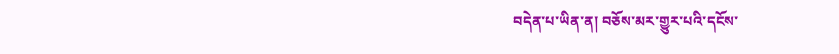བདེན་པ་ཡིན་ན། བཅོས་མར་གྱུར་པའི་དངོས་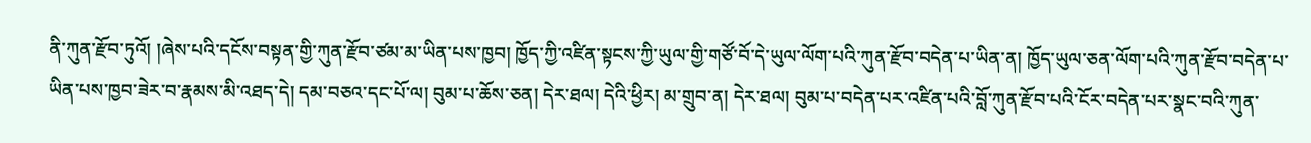ནི་ཀུན་རྫོབ་ཏུའོ། །ཞེས་པའི་དངོས་བསྟན་གྱི་ཀུན་རྫོབ་ཙམ་མ་ཡིན་པས་ཁྱབ། ཁྱོད་ཀྱི་འཛིན་སྟངས་ཀྱི་ཡུལ་གྱི་གཙོ་བོ་དེ་ཡུལ་ལོག་པའི་ཀུན་རྫོབ་བདེན་པ་ཡིན་ན། ཁྱོད་ཡུལ་ཅན་ལོག་པའི་ཀུན་རྫོབ་བདེན་པ་ཡིན་པས་ཁྱབ་ཟེར་བ་རྣམས་མི་འཐད་དེ། དམ་བཅའ་དང་པོ་ལ། བུམ་པ་ཆོས་ཅན། དེར་ཐལ། དེའི་ཕྱིར། མ་གྲུབ་ན། དེར་ཐལ། བུམ་པ་བདེན་པར་འཛིན་པའི་བློ་ཀུན་རྫོབ་པའི་ངོར་བདེན་པར་སྣང་བའི་ཀུན་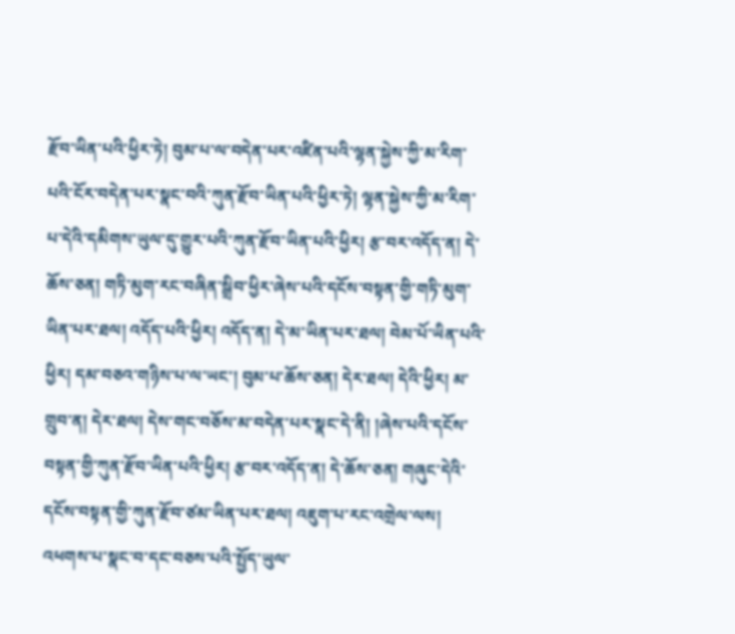རྫོབ་ཡིན་པའི་ཕྱིར་ཏེ། བུམ་པ་ལ་བདེན་པར་འཛིན་པའི་ལྷན་སྐྱེས་ཀྱི་མ་རིག་པའི་ངོར་བདེན་པར་སྣང་བའི་ཀུན་རྫོབ་ཡིན་པའི་ཕྱིར་ཏེ། ལྷན་སྐྱེས་ཀྱི་མ་རིག་པ་དེའི་དམིགས་ཡུལ་དུ་གྱུར་པའི་ཀུན་རྫོབ་ཡིན་པའི་ཕྱིར། རྩ་བར་འདོད་ན། དེ་ཆོས་ཅན། གཏི་མུག་རང་བཞིན་སྒྲིབ་ཕྱིར་ཞེས་པའི་དངོས་བསྟན་གྱི་གཏི་མུག་ཡིན་པར་ཐལ། འདོད་པའི་ཕྱིར། འདོད་ན། དེ་མ་ཡིན་པར་ཐལ། བེམ་པོ་ཡིན་པའི་ཕྱིར། དམ་བཅའ་གཉིས་པ་ལ་ཡང་། བུམ་པ་ཆོས་ཅན། དེར་ཐལ། དེའི་ཕྱིར། མ་གྲུབ་ན། དེར་ཐལ། དེས་གང་བཅོས་མ་བདེན་པར་སྣང་དེ་ནི། །ཞེས་པའི་དངོས་བསྟན་གྱི་ཀུན་རྫོབ་ཡིན་པའི་ཕྱིར། རྩ་བར་འདོད་ན། དེ་ཆོས་ཅན། གཞུང་དེའི་དངོས་བསྟན་གྱི་ཀུན་རྫོབ་ཙམ་ཡིན་པར་ཐལ། འཇུག་པ་རང་འགྲེལ་ལས། འཕགས་པ་སྣང་བ་དང་བཅས་པའི་སྤྱོད་ཡུལ་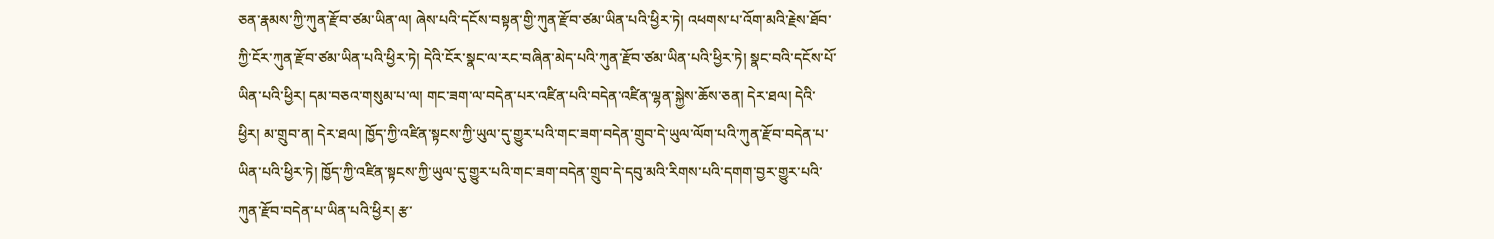ཅན་རྣམས་ཀྱི་ཀུན་རྫོབ་ཙམ་ཡིན་ལ། ཞེས་པའི་དངོས་བསྟན་གྱི་ཀུན་རྫོབ་ཙམ་ཡིན་པའི་ཕྱིར་ཏེ། འཕགས་པ་འོག་མའི་རྗེས་ཐོབ་ཀྱི་ངོར་ཀུན་རྫོབ་ཙམ་ཡིན་པའི་ཕྱིར་ཏེ། དེའི་ངོར་སྣང་ལ་རང་བཞིན་མེད་པའི་ཀུན་རྫོབ་ཙམ་ཡིན་པའི་ཕྱིར་ཏེ། སྣང་བའི་དངོས་པོ་ཡིན་པའི་ཕྱིར། དམ་བཅའ་གསུམ་པ་ལ། གང་ཟག་ལ་བདེན་པར་འཛིན་པའི་བདེན་འཛིན་ལྷན་སྐྱེས་ཆོས་ཅན། དེར་ཐལ། དེའི་ཕྱིར། མ་གྲུབ་ན། དེར་ཐལ། ཁྱོད་ཀྱི་འཛིན་སྟངས་ཀྱི་ཡུལ་དུ་གྱུར་པའི་གང་ཟག་བདེན་གྲུབ་དེ་ཡུལ་ལོག་པའི་ཀུན་རྫོབ་བདེན་པ་ཡིན་པའི་ཕྱིར་ཏེ། ཁྱོད་ཀྱི་འཛིན་སྟངས་ཀྱི་ཡུལ་དུ་གྱུར་པའི་གང་ཟག་བདེན་གྲུབ་དེ་དབུ་མའི་རིགས་པའི་དགག་བྱར་གྱུར་པའི་ཀུན་རྫོབ་བདེན་པ་ཡིན་པའི་ཕྱིར། རྩ་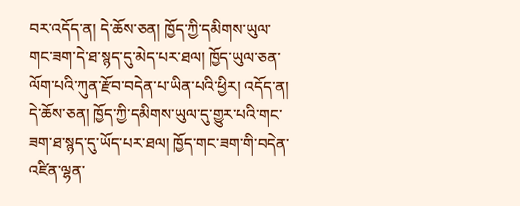བར་འདོད་ན། དེ་ཆོས་ཅན། ཁྱོད་ཀྱི་དམིགས་ཡུལ་གང་ཟག་དེ་ཐ་སྙད་དུ་མེད་པར་ཐལ། ཁྱོད་ཡུལ་ཅན་ལོག་པའི་ཀུན་རྫོབ་བདེན་པ་ཡིན་པའི་ཕྱིར། འདོད་ན། དེ་ཆོས་ཅན། ཁྱོད་ཀྱི་དམིགས་ཡུལ་དུ་གྱུར་པའི་གང་ཟག་ཐ་སྙད་དུ་ཡོད་པར་ཐལ། ཁྱོད་གང་ཟག་གི་བདེན་འཛིན་ལྷན་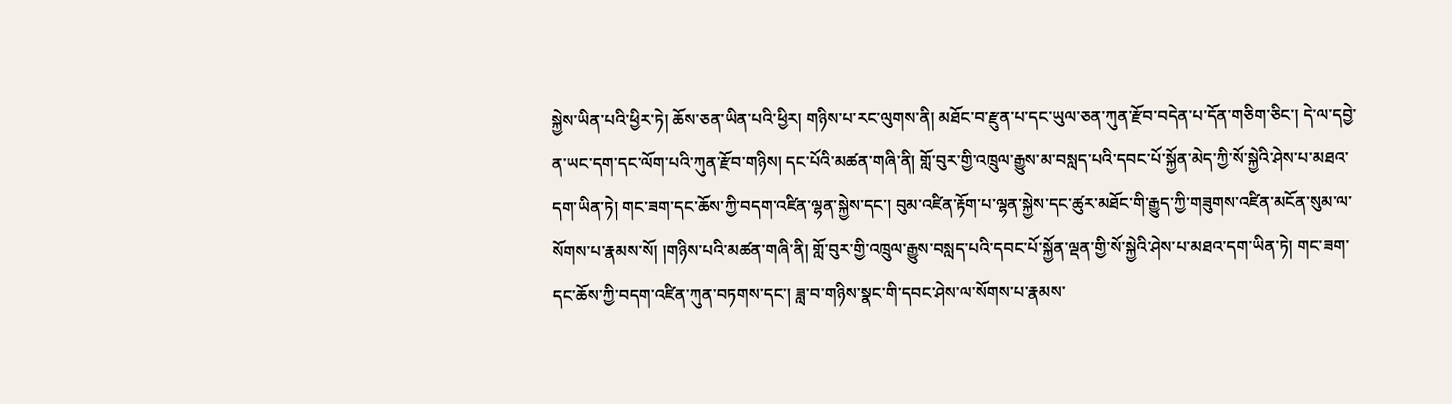སྐྱེས་ཡིན་པའི་ཕྱིར་ཏེ། ཆོས་ཅན་ཡིན་པའི་ཕྱིར། གཉིས་པ་རང་ལུགས་ནི། མཐོང་བ་རྫུན་པ་དང་ཡུལ་ཅན་ཀུན་རྫོབ་བདེན་པ་དོན་གཅིག་ཅིང་། དེ་ལ་དབྱེ་ན་ཡང་དག་དང་ལོག་པའི་ཀུན་རྫོབ་གཉིས། དང་པོའི་མཚན་གཞི་ནི། གློ་བུར་གྱི་འཁྲུལ་རྒྱུས་མ་བསླད་པའི་དབང་པོ་སྐྱོན་མེད་ཀྱི་སོ་སྐྱེའི་ཤེས་པ་མཐའ་དག་ཡིན་ཏེ། གང་ཟག་དང་ཆོས་ཀྱི་བདག་འཛིན་ལྷན་སྐྱེས་དང་། བུམ་འཛིན་རྟོག་པ་ལྷན་སྐྱེས་དང་ཚུར་མཐོང་གི་རྒྱུད་ཀྱི་གཟུགས་འཛིན་མངོན་སུམ་ལ་སོགས་པ་རྣམས་སོ། །གཉིས་པའི་མཚན་གཞི་ནི། གློ་བུར་གྱི་འཁྲུལ་རྒྱུས་བསླད་པའི་དབང་པོ་སྐྱོན་ལྡན་གྱི་སོ་སྐྱེའི་ཤེས་པ་མཐའ་དག་ཡིན་ཏེ། གང་ཟག་དང་ཆོས་ཀྱི་བདག་འཛིན་ཀུན་བཏགས་དང་། ཟླ་བ་གཉིས་སྣང་གི་དབང་ཤེས་ལ་སོགས་པ་རྣམས་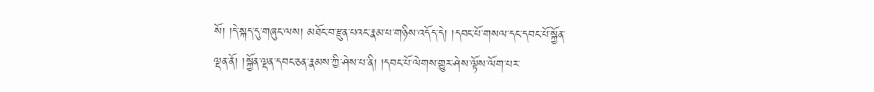སོ། །དེ་སྐད་དུ་གཞུང་ལས། མཐོང་བ་རྫུན་པའང་རྣམ་པ་གཉིས་འདོད་དེ། །དབང་པོ་གསལ་དང་དབང་པོ་སྐྱོན་ལྡན་ནོ། །སྐྱོན་ལྡན་དབང་ཅན་རྣམས་ཀྱི་ཤེས་པ་ནི། །དབང་པོ་ལེགས་གྱུར་ཤེས་ལྟོས་ལོག་པར་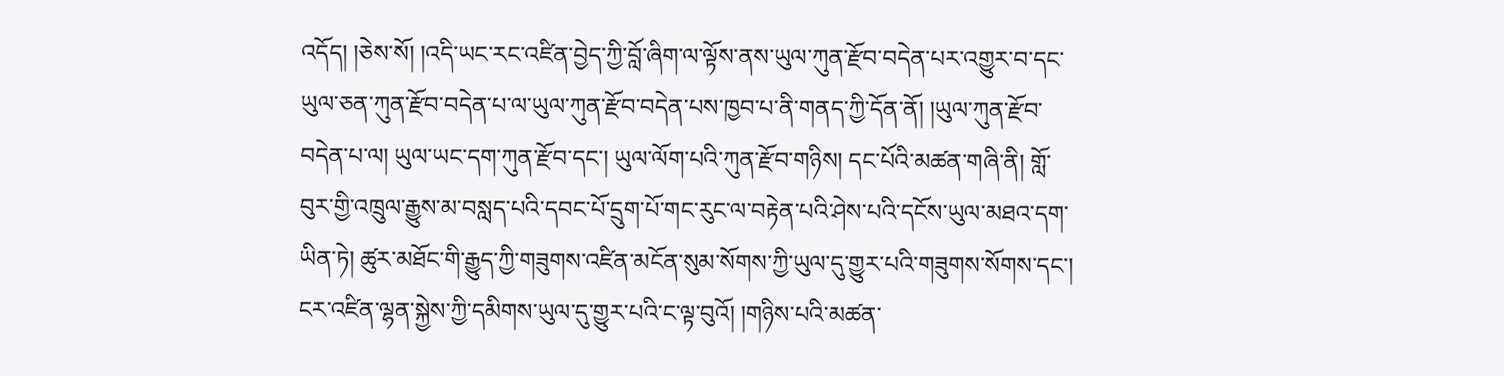འདོད། །ཅེས་སོ། །འདི་ཡང་རང་འཛིན་བྱེད་ཀྱི་བློ་ཞིག་ལ་ལྟོས་ནས་ཡུལ་ཀུན་རྫོབ་བདེན་པར་འགྱུར་བ་དང་ཡུལ་ཅན་ཀུན་རྫོབ་བདེན་པ་ལ་ཡུལ་ཀུན་རྫོབ་བདེན་པས་ཁྱབ་པ་ནི་གནད་ཀྱི་དོན་ནོ། །ཡུལ་ཀུན་རྫོབ་བདེན་པ་ལ། ཡུལ་ཡང་དག་ཀུན་རྫོབ་དང་། ཡུལ་ལོག་པའི་ཀུན་རྫོབ་གཉིས། དང་པོའི་མཚན་གཞི་ནི། གློ་བུར་གྱི་འཁྲུལ་རྒྱུས་མ་བསླད་པའི་དབང་པོ་དྲུག་པོ་གང་རུང་ལ་བརྟེན་པའི་ཤེས་པའི་དངོས་ཡུལ་མཐའ་དག་ཡིན་ཏེ། ཚུར་མཐོང་གི་རྒྱུད་ཀྱི་གཟུགས་འཛིན་མངོན་སུམ་སོགས་ཀྱི་ཡུལ་དུ་གྱུར་པའི་གཟུགས་སོགས་དང་། ངར་འཛིན་ལྷན་སྐྱེས་ཀྱི་དམིགས་ཡུལ་དུ་གྱུར་པའི་ང་ལྟ་བུའོ། །གཉིས་པའི་མཚན་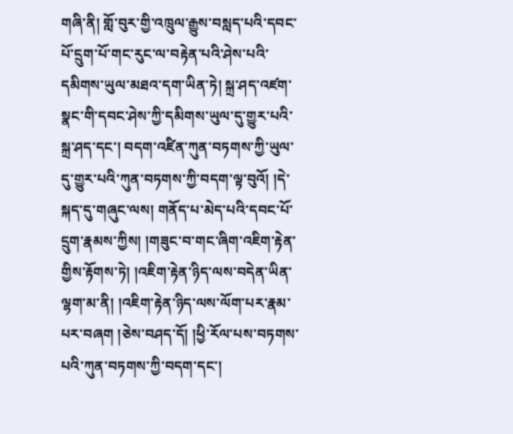གཞི་ནི། གློ་བུར་གྱི་འཁྲུལ་རྒྱུས་བསླད་པའི་དབང་པོ་དྲུག་པོ་གང་རུང་ལ་བརྟེན་པའི་ཤེས་པའི་དམིགས་ཡུལ་མཐའ་དག་ཡིན་ཏེ། སྐྲ་ཤད་འཛག་སྣང་གི་དབང་ཤེས་ཀྱི་དམིགས་ཡུལ་དུ་གྱུར་པའི་སྐྲ་ཤད་དང་། བདག་འཛིན་ཀུན་བཏགས་ཀྱི་ཡུལ་དུ་གྱུར་པའི་ཀུན་བཏགས་ཀྱི་བདག་ལྟ་བུའོ། །དེ་སྐད་དུ་གཞུང་ལས། གནོད་པ་མེད་པའི་དབང་པོ་དྲུག་རྣམས་ཀྱིས། །གཟུང་བ་གང་ཞིག་འཇིག་རྟེན་གྱིས་རྟོགས་ཏེ། །འཇིག་རྟེན་ཉིད་ལས་བདེན་ཡིན་ལྷག་མ་ནི། །འཇིག་རྟེན་ཉིད་ལས་ལོག་པར་རྣམ་པར་བཞག །ཅེས་བཤད་དོ། །ཕྱི་རོལ་པས་བཏགས་པའི་ཀུན་བཏགས་ཀྱི་བདག་དང་།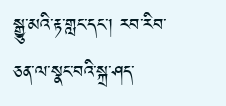སྒྱུ་མའི་རྟ་གླང་དང་། རབ་རིབ་ཅན་ལ་སྣང་བའི་སྐྲ་ཤད་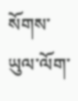སོགས་ཡུལ་ལོག་